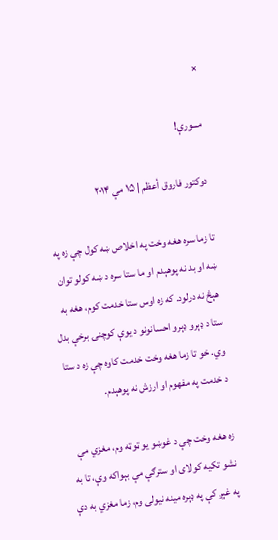×

مـــورې!

دوکتور فاروق أعظم | ۱۵ مې ۲۰۱۴

تا زما سره هغه وخت په اخلاص ښه کول چې زه په ښه او بد نه پوهېدم او ما ستا سره د ښه کولو توان هېڅ نه درلود. که زه اوس ستا خدمت کوم، هغه به ستا د ډېرو ډېرو احسانونو د يوې کوچنۍ برخې بدل وي. خو تا زما هغه وخت خدمت کاوه چې زه د ستا د خدمت په مفهوم او ارزش نه پوهېدم.

زه هغه وخت چې د غوښو يو ټوټه وم، مغزي مې نشو تکيه کولای او سترګې مې بېواکه وې، تا به په غېږ کې په ډېره مينه نيولی وم، زما مغزي به دې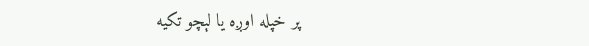پر خپله اوږه يا لېچو تکيه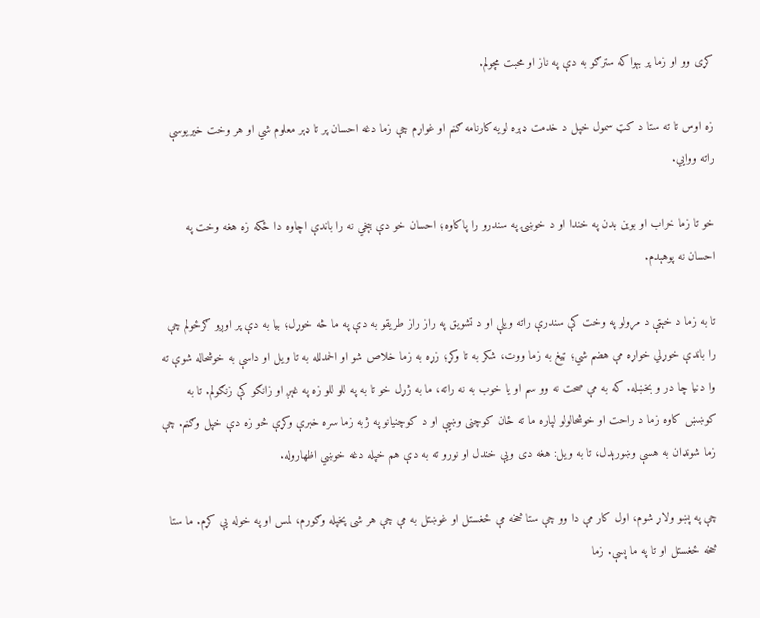کړی وو او زما پر بېواکه سترګو به دې په ناز او محبت مچولم.

زه اوس تا ته ستا د کټ سمول خپل د خدمت ډېره لويه کارنامه ګڼم او غواړم چې زما دغه احسان پر تا ډېر معلوم شي او هر وخت خيريوسې راته ووايي.

خو تا زما خراب او بوين بدن په خندا او د خوښۍ په سندرو را پاکاوه؛ احسان خو دې بېخي نه را باندې اچاوه دا ځکه زه هغه وخت په احسان نه پوهېدم.

تا به زما د خېټې د مړولو په وخت کې سندرې راته ويلې او د تشويق په راز راز طريقو به دې په ما څه خوړل؛ بيا به دې پر اوږو ګرځولم چې را باندې خوړلي خواړه مې هضم شي؛ ټيغ به زما ووت، شکر به تا وکړ؛ زړه به زما خلاص شو او الحمدلله به تا ويل او داسې به خوشحاله شوې ته وا دنيا چا در و بخښله. که به مې صحت نه وو سم او يا خوب به نه راته، ما به ژړل خو تا به په للو للو زه په غېږ او زانګو کې زنګولم. تا به کوښښ کاوه زما د راحت او خوشحالولو لپاره ما ته ځان کوچنی وښيې او د کوچنيانو په ژبه زما سره خبرې وکړې څو زه دې خپل وګڼم. چې زما شونډان به هسې وښورېدل، تا به ويل: هغه دی ويې خندل او نورو ته به دې هم خپله دغه خوښي اظهاروله.

چې په پښو ولاړ شوم، اول کار مې دا وو چې ستا څخه مې ځغستل او غوښتل به مې چې هر شی پخپله وګورم، لمس او په خوله يې کړم. ما ستا څخه ځغستل او تا په ما پسې. زما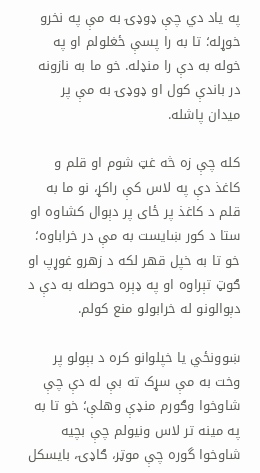په ياد دي چې ډوډۍ به مې په نخرو خوړله؛ تا به را پسې ځغلولم او په خوله به دې را منډله. خو ما به نازونه در باندې کول او ډوډۍ به مې پر ميدان پاشله.

کله چې زه څه غټ شوم او قلم و کاغذ دې په لاس کې راکړ، نو ما به قلم د کاغذ پر ځای پر دېوال کشاوه او ستا د کور ښايست به مې در خراباوه؛ خو تا به خپل قهر لکه د زهرو غوړپ او ګوټ تېراوه او په ډېره حوصله به دې د دېوالونو له خرابولو منع کولم.

ښوونځي يا خپلوانو کره د بېولو پر وخت به مې سړک ته بې له دې چې شاوخوا وګورم منډې وهلې؛ خو تا به په مينه تر لاس ونيولم چې بچيه شاوخوا گوره چې موټر، ګاډۍ، بايسکل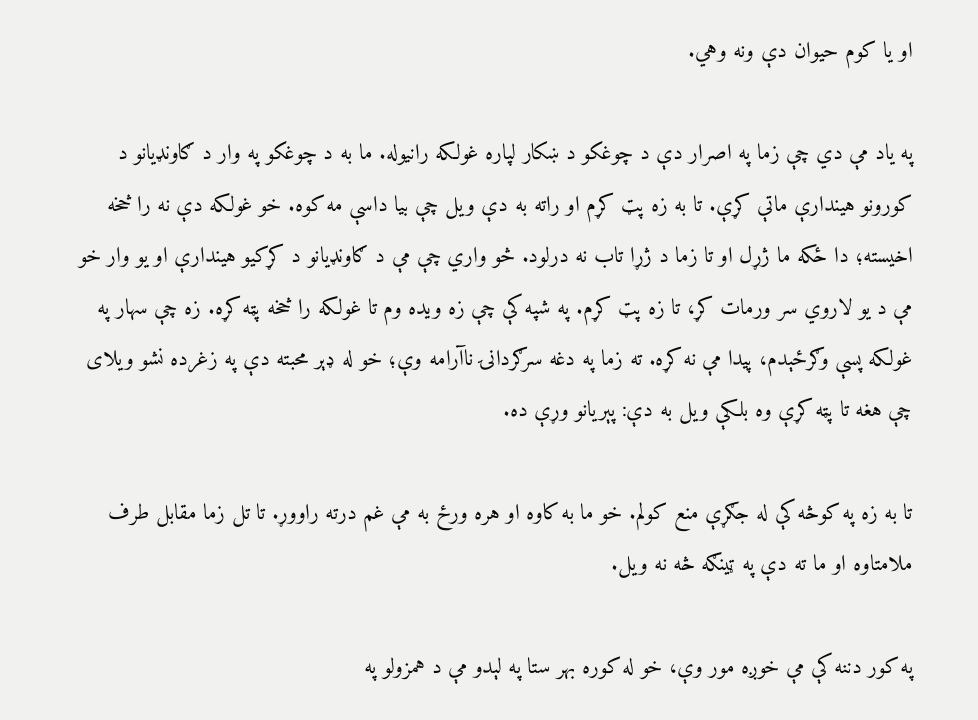او يا کوم حيوان دې ونه وهي.

په ياد مې دي چې زما په اصرار دې د چوغکو د ښکار لپاره غولکه رانيوله. ما به د چوغکو په وار د ګاونډيانو د کورونو هيندارې ماتې کړې. تا به زه پټ کړم او راته به دې ويل چې بيا داسې مه کوه. خو غولکه دې نه را څخه اخیسته؛ دا ځکه ما ژړل او تا زما د ژړا تاب نه درلود. څو واري چې مې د ګاونډيانو د کړکيو هيندارې او يو وار خو مې د يو لاروي سر ورمات کړ، تا زه پټ کړم. په شپه کې چې زه ويده وم تا غولکه را څخه پټه کړه. زه چې سهار په غولکه پسې وګرځېدم، پيدا مې نه کړه. ته زما په دغه سرګردانۍ ناآرامه وې؛ خو له ډېر محبته دې په زغرده نشو ويلای چې هغه تا پټه کړې وه بلکې ويل به دې: پېريانو وړې ده.

تا به زه په کوڅه کې له جګړې منع کولم. خو ما به کاوه او هره ورځ به مې غم درته راووړ. تا تل زما مقابل طرف ملامتاوه او ما ته دې په ټينګه څه نه ويل.

په کور دننه کې مې خوږه مور وې، خو له کوره بهر ستا په لېدو مې د همزولو په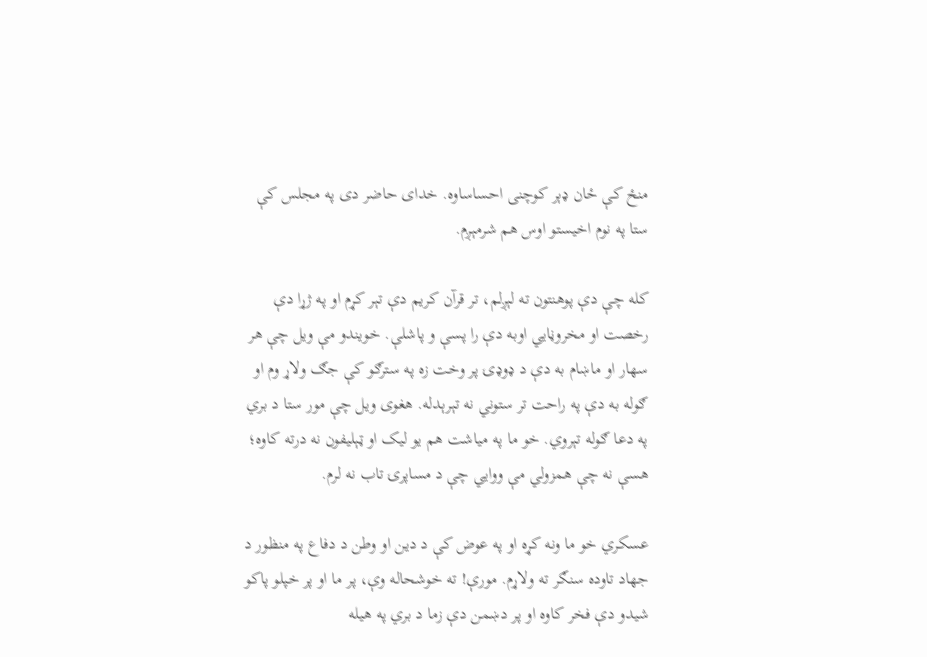منځ کې ځان ډېر کوچنی احساساوه. خدای حاضر دی په مجلس کې ستا په نوم اخيستو اوس هم شرمېږم.

کله چې دې پوهنتون ته لېږلم، تر قرآن کريم دې تېر کړم او په ژړا دې رخصت او مخروڼايي اوبه دې را پسې و پاشلې. خويندو مې ويل چې هر سهار او ماښام به دې د ډوډۍ پر وخت زه په سترګو کې جګ ولاړ وم او ګوله به دې په راحت تر ستوني نه تېرېدله. هغوی ويل چې مور ستا د بري په دعا ګوله تېروي. خو ما په مياشت هم يو ليک او ټېلیفون نه درته کاوه؛ هسې نه چې همزولي مې ووايي چې د مساپرۍ تاب نه لرم.

عسکري خو ما ونه کړه او په عوض کې د دين او وطن د دفاع په منظور د جهاد تاوده سنګر ته ولاړم. مورې! ته خوشحاله وې، پر ما او پر خپلو پاکو شيدو دې فخر کاوه او پر دښمن دې زما د بري په هيله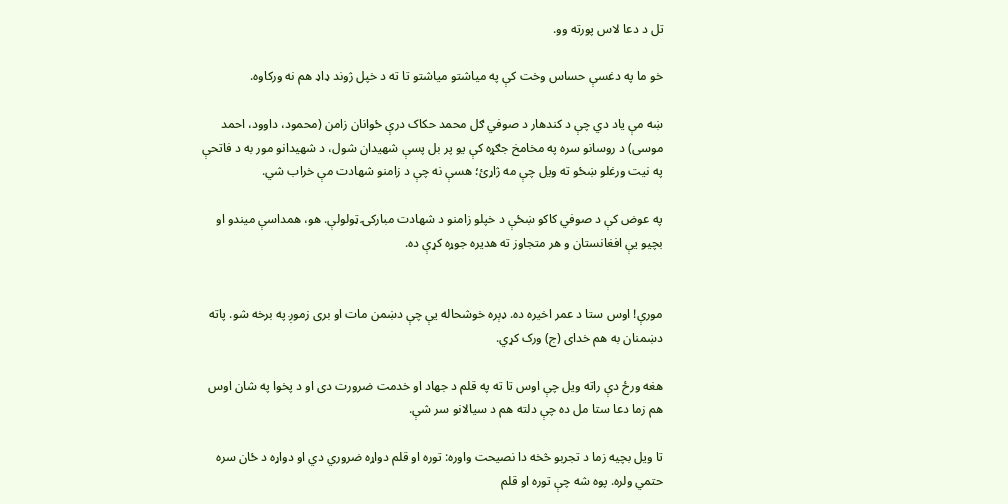تل د دعا لاس پورته وو.

خو ما په دغسې حساس وخت کې په مياشتو مياشتو تا ته د خپل ژوند ډاډ هم نه ورکاوه.

ښه مې ياد دي چې د کندهار د صوفي ګل محمد حکاک درې ځوانان زامن (محمود، داوود، احمد موسی) د روسانو سره په مخامخ جګړه کې يو پر بل پسې شهيدان شول، د شهيدانو مور به د فاتحې په نيت ورغلو ښځو ته ويل چې مه ژاړئ؛ هسې نه چې د زامنو شهادت مې خراب شي.

په عوض کې د صوفي کاکو ښځې د خپلو زامنو د شهادت مبارکۍ ټولولې. هو، همداسې ميندو او بچيو يې افغانستان و هر متجاوز ته هديره جوړه کړې ده.


مورې! اوس ستا د عمر اخيره ده. ډېره خوشحاله يې چې دښمن مات او بری زموږ په برخه شو. پاته دښمنان به هم خدای (ج) ورک کړي.

هغه ورځ دې راته ويل چې اوس تا ته په قلم د جهاد او خدمت ضرورت دی او د پخوا په شان اوس هم زما دعا ستا مل ده چې دلته هم د سيالانو سر شې.

تا ويل بچيه زما د تجربو څخه دا نصيحت واوره: توره او قلم دواړه ضروري دي او دواړه د ځان سره حتمي ولره. پوه شه چې توره او قلم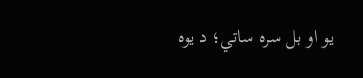يو او بل سره ساتي؛ د يوه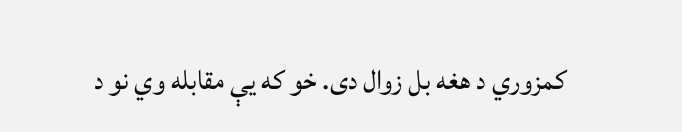کمزوري د هغه بل زوال دی. خو که يې مقابله وي نو د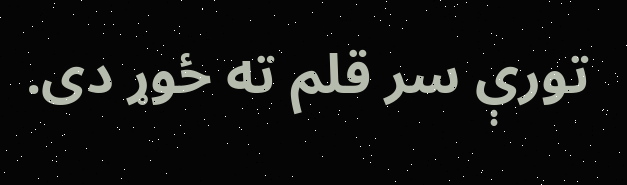تورې سر قلم ته ځوړ دی.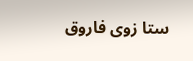ستا زوی فاروق